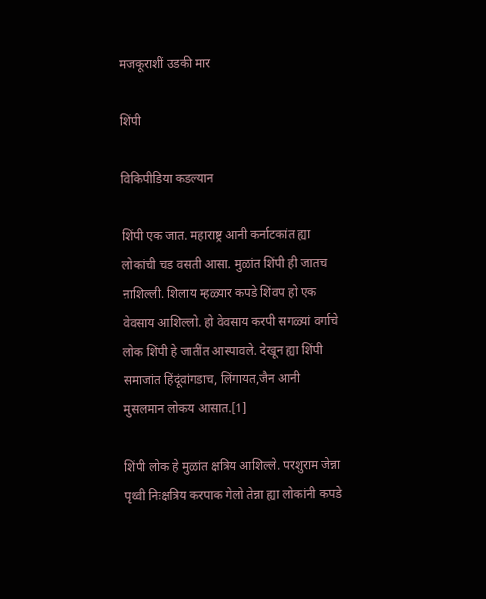मजकूराशीं उडकी मार

शिंपी

विकिपीडिया कडल्यान

शिंपी एक जात. महाराष्ट्र आनी कर्नाटकांत ह्या लोकांची चड वसती आसा. मुळांत शिंपी ही जातच ऩाशिल्ली. शिलाय म्हळ्यार कपडे शिंवप हो एक वेवसाय आशिल्लो. हो वेवसाय करपी सगळ्यां वर्गाचे लोक शिंपी हे जातींत आस्पावले. देखून ह्या शिंपी समाजांत हिंदूंवांगडाच, लिंगायत,जैन आनी मुसलमान लोकय आसात.[1]

शिंपी लोक हे मुळांत क्षत्रिय आशिल्ले. परशुराम जेन्ना पृथ्वी निःक्षत्रिय करपाक गेलो तेन्ना ह्या लोकांनी कपडे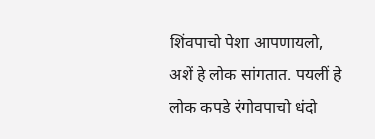शिंवपाचो पेशा आपणायलो, अशें हे लोक सांगतात. पयलीं हे लोक कपडे रंगोवपाचो धंदो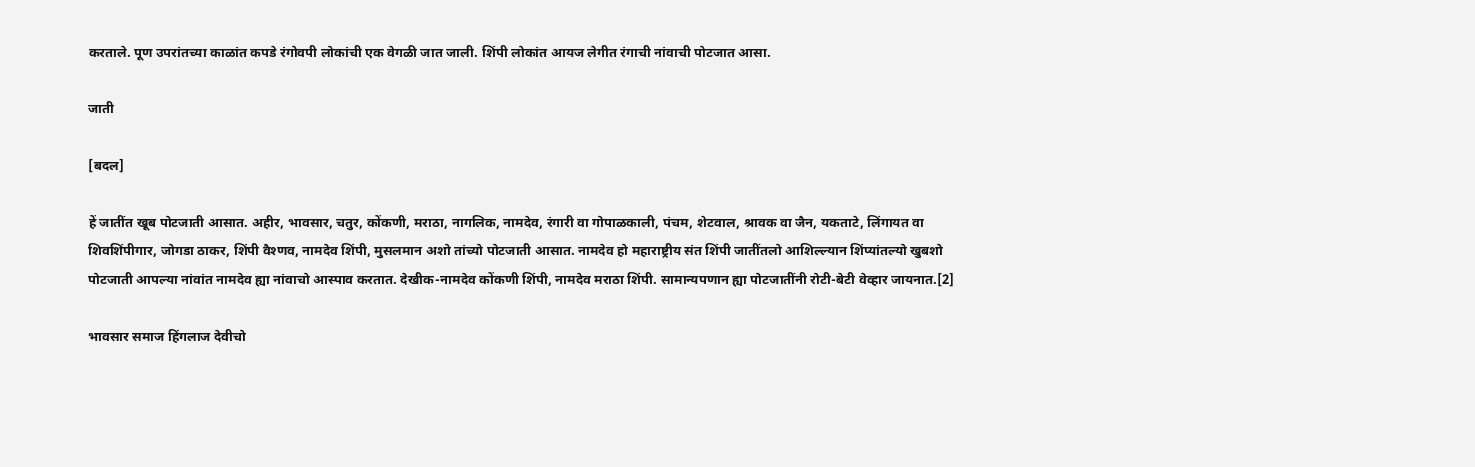करताले. पूण उपरांतच्या काळांत कपडे रंगोवपी लोकांची एक वेगळी जात जाली. शिंपी लोकांत आयज लेगीत रंगाची नांवाची पोटजात आसा.

जाती

[बदल]

हें जातींत खूब पोटजाती आसात. अहीर, भावसार, चतुर, कोंकणी, मराठा, नागलिक, नामदेव, रंगारी वा गोपाळकाली, पंचम, शेटवाल, श्रावक वा जैन, यकताटे, लिंगायत वा शिवशिंपीगार, जोगडा ठाकर, शिंपी वैश्णव, नामदेव शिंपी, मुसलमान अशो तांच्यो पोटजाती आसात. नामदेव हो महाराष्ट्रीय संत शिंपी जातींतलो आशिल्ल्यान शिंप्यांतल्यो खुबशो पोटजाती आपल्या नांवांत नामदेव ह्या नांवाचो आस्पाव करतात. देखीक-नामदेव कोंकणी शिंपी, नामदेव मराठा शिंपी. सामान्यपणान ह्या पोटजातींनी रोटी-बेटी वेव्हार जायनात.[2]

भावसार समाज हिंगलाज देवीचो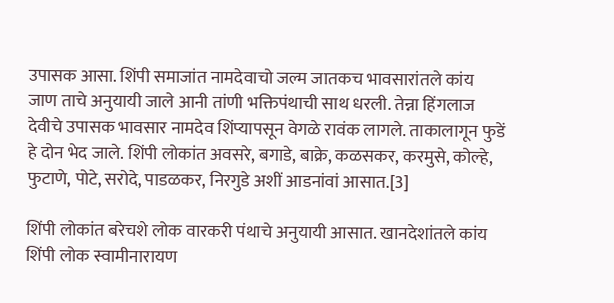उपासक आसा. शिंपी समाजांत नामदेवाचो जल्म जातकच भावसारांतले कांय जाण ताचे अनुयायी जाले आनी तांणी भक्तिपंथाची साथ धरली. तेन्ना हिंगलाज देवीचे उपासक भावसार नामदेव शिंप्यापसून वेगळे रावंक लागले. ताकालागून फुडें हे दोन भेद जाले. शिंपी लोकांत अवसरे, बगाडे, बाक्रे, कळसकर, करमुसे, कोल्हे, फुटाणे, पोटे, सरोदे, पाडळकर, निरगुडे अशीं आडनांवां आसात.[3]

शिंपी लोकांत बरेचशे लोक वारकरी पंथाचे अनुयायी आसात. खानदेशांतले कांय शिंपी लोक स्वामीनारायण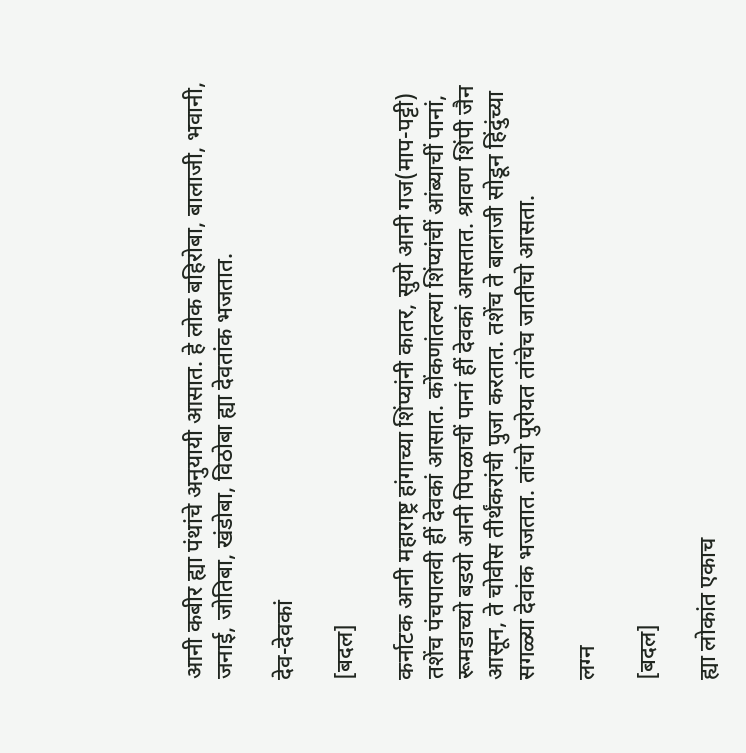आनी कबीर ह्या पंथांचे अनुयायी आसात. हे लोक बहिरोबा, बालाजी, भवानी, जनाई, जोतिबा, खंडोबा, विठोबा ह्या देवतांक भजतात.

देव-देवकां

[बदल]

कर्नाटक आनी महाराष्ट्र हांगाच्या शिंप्यांनी कातर, सुयो आनी गज(माप-पट्टी) तशेंच पंचपालवी हीं देवकां आसात. कोंकणांतल्या शिंप्यांचीं आंब्याचीं पानां, रूमडाच्यो बडयो आनी पिपळाचीं पानां हीं देवकां आसतात. श्रावण शिंपी जैन आसून, ते चोवीस तीर्थंकरांची पुजा करतात. तशेंच ते बालाजी सोडून हिंदुंच्या सगळ्या देवांक भजतात. तांचो पुरोयत तांचेच जातीचो आसता.

लग्न

[बदल]

ह्या लोकांत एकाच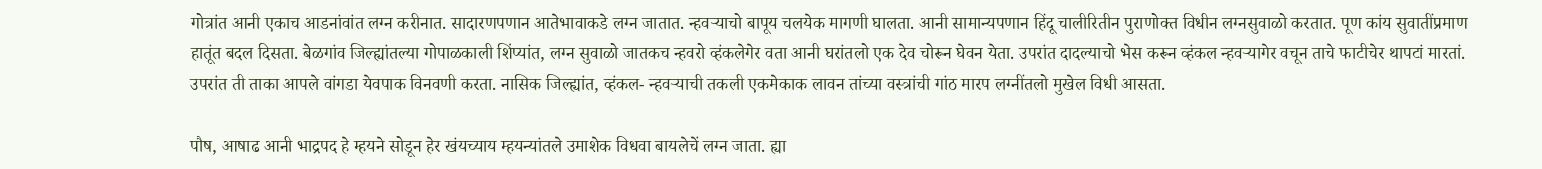गोत्रांत आनी एकाच आडनांवांत लग्न करीनात. सादारणपणान आतेभावाकडे लग्न जातात. न्हवऱ्याचो बापूय चलयेक मागणी घालता. आनी सामान्यपणान हिंदू चालीरितीन पुराणोक्त विधीन लग्नसुवाळो करतात. पूण कांय सुवातींप्रमाण हातूंत बदल दिसता. बेळगांव जिल्ह्यांतल्या गोपाळकाली शिंप्यांत, लग्न सुवाळो जातकच न्हवरो व्हंकलेगेर वता आनी घरांतलो एक देव चोरून घेवन येता. उपरांत दादल्याचो भेस करून व्हंकल न्हवऱ्यागेर वचून ताचे फाटीचेर थापटां मारतां. उपरांत ती ताका आपले वांगडा येवपाक विनवणी करता. नासिक जिल्ह्यांत, व्हंकल- न्हवऱ्याची तकली एकमेकाक लावन तांच्या वस्त्रांची गांठ मारप लग्नींतलो मुखेल विधी आसता.

पौष, आषाढ आनी भाद्रपद हे म्हयने सोडून हेर खंयच्याय म्हयन्यांतले उमाशेक विधवा बायलेचें लग्न जाता. ह्या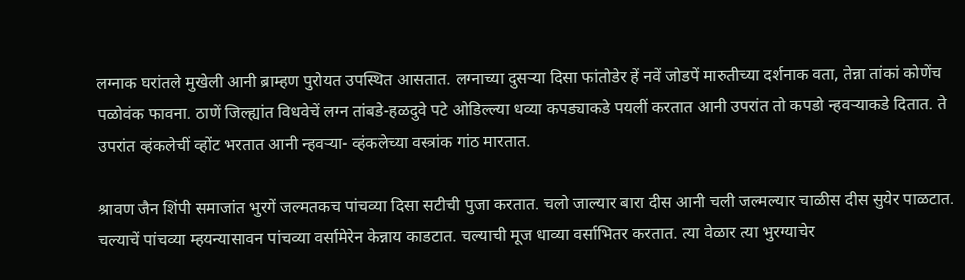लग्नाक घरांतले मुखेली आनी ब्राम्हण पुरोयत उपस्थित आसतात. लग्नाच्या दुसऱ्या दिसा फांतोडेर हें नवें जोडपें मारुतीच्या दर्शनाक वता, तेन्ना तांकां कोणेंच पळोवंक फावना. ठाणें जिल्ह्यांत विधवेचें लग्न तांबडे-हळदुवे पटे ओडिल्ल्या धव्या कपड्याकडे पयलीं करतात आनी उपरांत तो कपडो न्हवऱ्याकडे दितात. ते उपरांत व्हंकलेचीं व्होंट भरतात आनी न्हवऱ्या- व्हंकलेच्या वस्त्रांक गांठ मारतात.

श्रावण जैन शिंपी समाजांत भुरगें जल्मतकच पांचव्या दिसा सटीची पुजा करतात. चलो जाल्यार बारा दीस आनी चली जल्मल्यार चाळीस दीस सुयेर पाळटात. चल्याचें पांचव्या म्हयन्यासावन पांचव्या वर्सामेरेन केन्नाय काडटात. चल्याची मूज धाव्या वर्साभितर करतात. त्या वेळार त्या भुरग्याचेर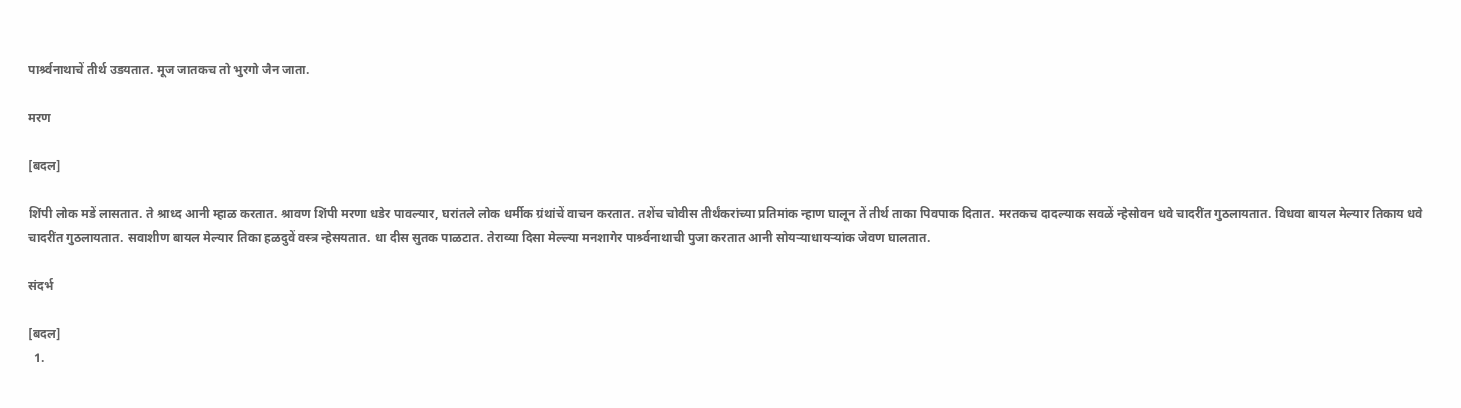पार्श्र्वनाथाचें तीर्थ उडयतात. मूज जातकच तो भुरगो जैन जाता.

मरण

[बदल]

शिंपी लोक मडें लासतात. ते श्राध्द आनी म्हाळ करतात. श्रावण शिंपी मरणा धडेर पावल्यार, घरांतले लोक धर्मीक ग्रंथांचें वाचन करतात. तशेंच चोवीस तीर्थंकरांच्या प्रतिमांक न्हाण घालून तें तीर्थ ताका पिवपाक दितात. मरतकच दादल्याक सवळें न्हेसोवन धवे चादरींत गुठलायतात. विधवा बायल मेल्यार तिकाय धवे चादरींत गुठलायतात. सवाशीण बायल मेल्यार तिका हळदुवें वस्त्र न्हेसयतात. धा दीस सुतक पाळटात. तेराव्या दिसा मेल्ल्या मनशागेर पार्श्र्वनाथाची पुजा करतात आनी सोयऱ्याधायऱ्यांक जेवण घालतात.

संदर्भ

[बदल]
  1.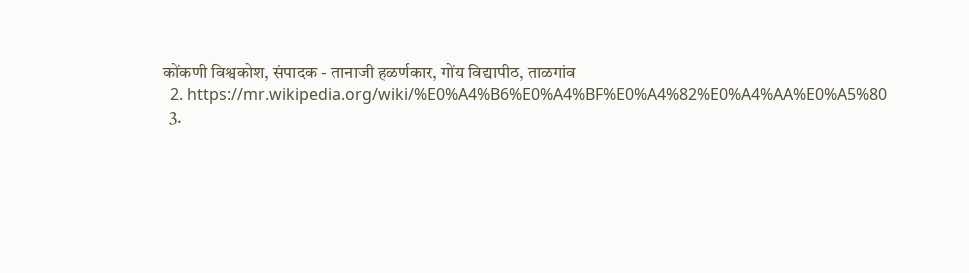कोंकणी विश्वकोश, संपादक - तानाजी हळर्णकार, गोंय विद्यापीठ, ताळगांव
  2. https://mr.wikipedia.org/wiki/%E0%A4%B6%E0%A4%BF%E0%A4%82%E0%A4%AA%E0%A5%80
  3.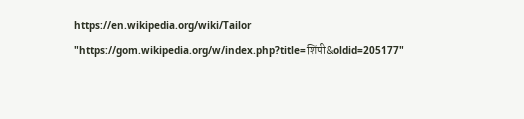https://en.wikipedia.org/wiki/Tailor
"https://gom.wikipedia.org/w/index.php?title=शिंपी&oldid=205177"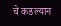चे कडल्यान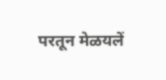परतून मेळयलें